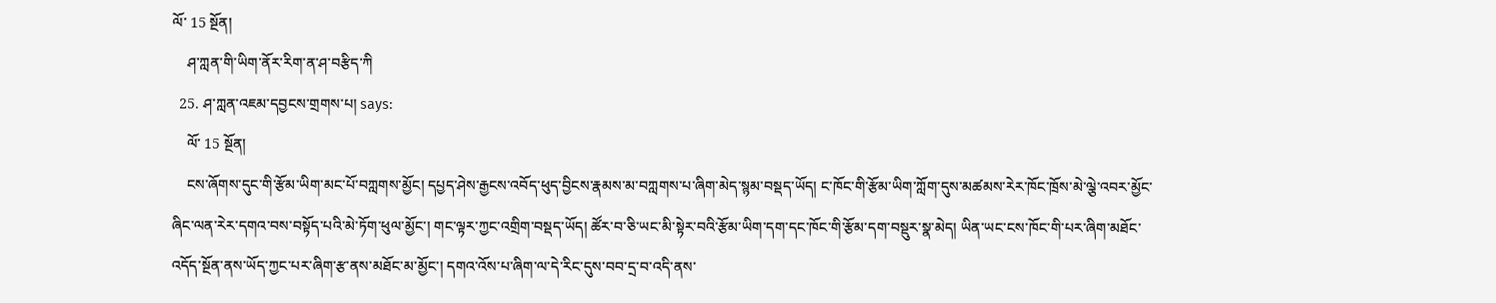ལོ་ 15 སྔོན།
    ཤ་ཀླན་གི་ཡིག་ནོར་རིག་ན་ཤ་བརྩིད་ཀི
  25. ཤ་ཀླན་འཇམ་དབྱངས་གྲགས་པ། says:
    ལོ་ 15 སྔོན།
    ངས་ཞོགས་དུང་གི་རྩོམ་ཡིག་མང་པོ་བཀླགས་མྱོང། དཔྱད་ཤེས་རྒྱངས་འབོད་ཕུད་བྱིངས་རྣམས་མ་བཀླགས་པ་ཞིག་མེད་སྙམ་བསྡད་ཡོད། ང་ཁོང་གི་རྩོམ་ཡིག་ཀློག་དུས་མཚམས་རེར་ཁོང་ཁྲོས་མེ་ལྕེ་འབར་མྱོང་ཞིང་ལན་རེར་དགའ་བས་བསྟོད་པའི་མེ་ཏོག་ཕུལ་མྱོང་། གང་ལྟར་ཀྱང་འགྲིག་བསྡད་ཡོད། ཚོར་བ་ཅི་ཡང་མི་སྟེར་བའི་རྩོམ་ཡིག་དག་དང་ཁོང་གི་རྩོམ་དག་བསྡུར་སྣ་མེད། ཡིན་ཡང་ངས་ཁོང་གི་པར་ཞིག་མཐོང་འདོད་སྔོན་ནས་ཡོད་ཀྱང་པར་ཞིག་རྩ་ནས་མཐོང་མ་མྱོང་། དགའ་འོས་པ་ཞིག་ལ་དེ་རིང་དུས་བབ་དྲ་བ་འདི་ནས་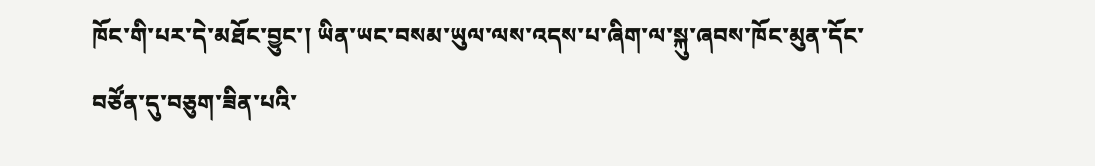ཁོང་གི་པར་དེ་མཐོང་བྱུང་། ཡིན་ཡང་བསམ་ཡུལ་ལས་འདས་པ་ཞིག་ལ་སྐུ་ཞབས་ཁོང་མུན་དོང་བཙོན་དུ་བཅུག་ཟིན་པའི་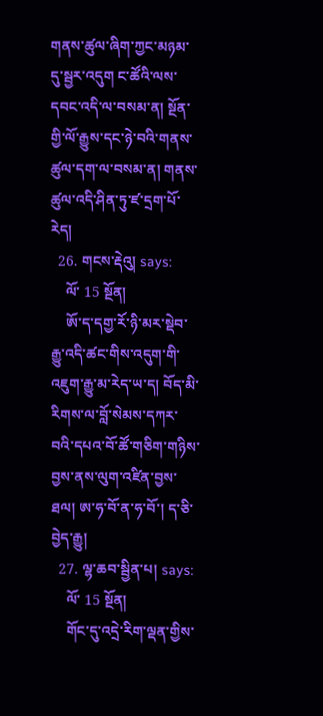གནས་ཚུལ་ཞིག་ཀྱང་མཉམ་དུ་སྦྱར་འདུག ང་ཚོའི་ལས་དབང་འདི་ལ་བསམ་ན། སྔོན་གྱི་ལོ་རྒྱུས་དང་ཉེ་བའི་གནས་ཚུལ་དག་ལ་བསམ་ན། གནས་ཚུལ་འདི་ཤིན་ཏུ་ཛ་དྲག་པོ་རེད།
  26. གངས་རྡེའུ། says:
    ལོ་ 15 སྔོན།
    ཨོ་ད་དགྱ་རོ་ཉི་མར་སྡེབ་རྒྱུ་འདི་ཚང་གིས་འདུག་གི་འཇུག་རྒྱུ་མ་རེད་ཡ་ད། བོད་མི་རིགས་ལ་བློ་སེམས་དཀར་བའི་དཔའ་བོ་ཚོ་གཅིག་གཉིས་བྱས་ནས་ལུག་འཛིན་བྱས་ཐལ། ཨ་ཧ་བོ་ན་ཧ་བོ་། ད་ཅི་བྱེད་རྒྱུ།
  27. ལྷ་ཆབ་སྦྱིན་པ། says:
    ལོ་ 15 སྔོན།
    གོང་དུ་འདྲེ་རིག་ལྡན་གྱིས་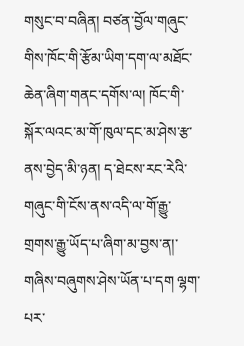གསུང་བ་བཞིན། བཙན་བྱོལ་གཞུང་གིས་ཁོང་གི་རྩོམ་ཡིག་དག་ལ་མཐོང་ཆེན་ཞིག་གནང་དགོས་ལ། ཁོང་གི་སྐོར་ལའང་མ་གོ་ཁུལ་དང་མ་ཤེས་རྩ་ནས་བྱེད་མི་ཉན། ད་ཐེངས་རང་རེའི་གཞུང་གི་ངོས་ནས་འདི་ལ་གོ་རྒྱུ་གྲགས་རྒྱུ་ཡོད་པ་ཞིག་མ་བྱས་ན།་གཞིས་བཞུགས་ཤེས་ཡོན་པ་དག ལྷག་པར་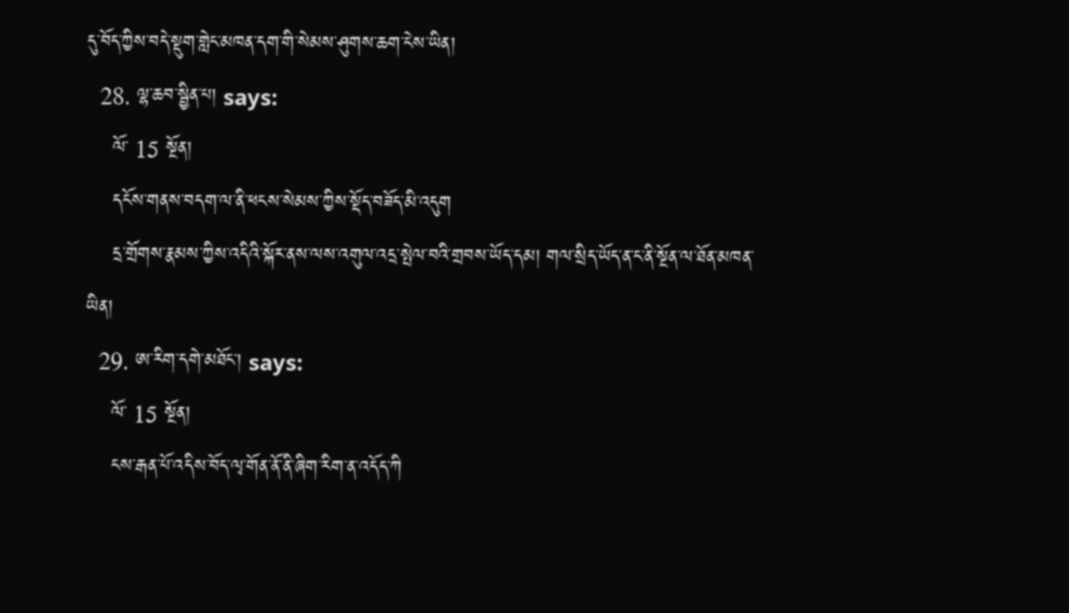དུ་བོད་ཀྱིས་བདེ་སྡུག་གླེང་མཁན་དག་གི་སེམས་ཤུགས་ཆག་ངེས་ཡིན།
  28. ལྷ་ཆབ་སྦྱིན་པ། says:
    ལོ་ 15 སྔོན།
    དངོས་གནས་བདག་ལ་ནི་ཕངས་སེམས་ཀྱིས་སྡོད་བཟོད་མི་འདུག
    དྲ་གྲོགས་རྣམས་ཀྱིས་འདིའི་སྐོར་ནས་ལས་འགུལ་འདྲ་སྤེལ་བའི་གྲབས་ཡོད་དམ། གལ་སྲིད་ཡོད་ན་ང་ནི་སྔོན་ལ་ཐོན་མཁན་ཡིན།
  29. ཨ་རིག་དགེ་མཐོང་། says:
    ལོ་ 15 སྔོན།
    ངས་རྒན་པོ་འདིས་བོད་ལྭ་གོན་ནོ་ནི་ཞིག་རིག་ན་འདོད་ཀི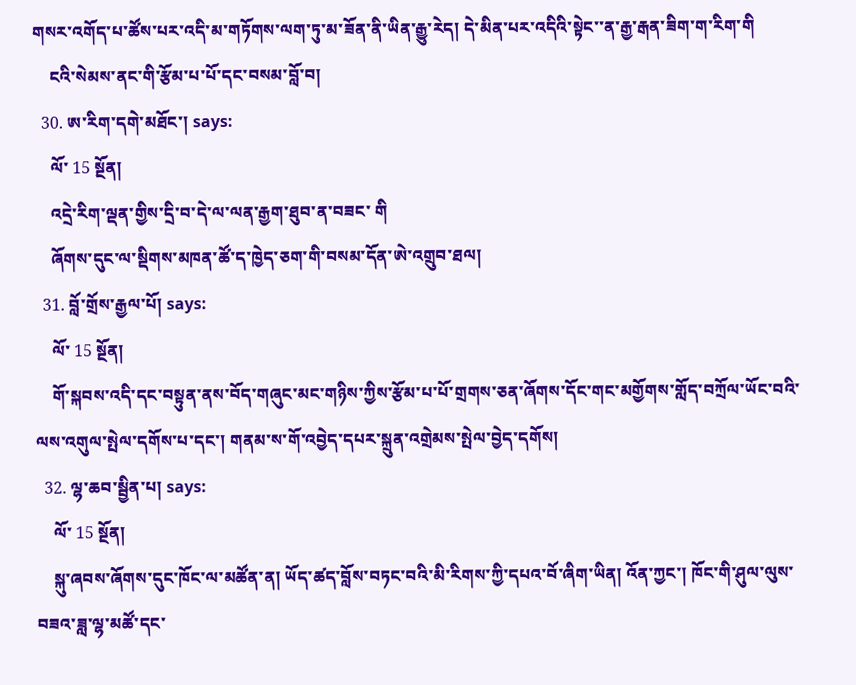གསར་འགོད་པ་ཚོས་པར་འདི་མ་གཏོགས་ལག་ཏུ་མ་ཟོན་ནི་ཡིན་རྒྱུ་རེད། དེ་མིན་པར་འདིའི་སྟེང་་ན་རྒྱ་རྒན་ཟིག་ག་རིག་གི
    ངའི་སེམས་ནང་གི་རྩོམ་པ་པོ་དང་བསམ་བློ་བ།
  30. ཨ་རིག་དགེ་མཐོང་། says:
    ལོ་ 15 སྔོན།
    འདྲེ་རིག་ལྡན་གྱིས་དྲི་བ་དེ་ལ་ལན་རྒྱག་ཐུབ་ན་བཟང་ གི
    ཞོགས་དུང་ལ་སྡིགས་མཁན་ཚོ་ད་ཁྱེད་ཅག་གི་བསམ་དོན་ཨེ་འགྲུབ་ཐལ།
  31. བློ་གྲོས་རྒྱལ་པོ། says:
    ལོ་ 15 སྔོན།
    གོ་སྐབས་འདི་དང་བསྟུན་ནས་བོད་གཞུང་མང་གཉིས་ཀྱིས་རྩོམ་པ་པོ་གྲགས་ཅན་ཞོགས་དོང་གང་མགྱོགས་གློད་བཀྲོལ་ཡོང་བའི་ལས་འགུལ་སྤེལ་དགོས་པ་དང་། གནམ་ས་གོ་འབྱེད་དཔར་སྐྲུན་འགྲེམས་སྤེལ་བྱེད་དགོས།
  32. ལྷ་ཆབ་སྦྱིན་པ། says:
    ལོ་ 15 སྔོན།
    སྐུ་ཞབས་ཞོགས་དུང་ཁོང་ལ་མཚོན་ན། ཡོད་ཚད་བློས་བཏང་བའི་མི་རིགས་ཀྱི་དཔའ་བོ་ཞིག་ཡིན། འོན་ཀྱང་། ཁོང་གི་ཤུལ་ལུས་བཟའ་ཟླ་ལྷ་མཚོ་དང་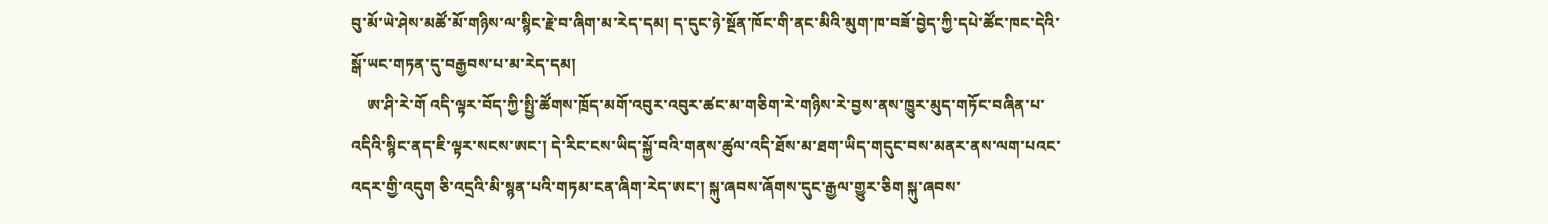བུ་མོ་ཡེ་ཤེས་མཚོ་མོ་གཉིས་ལ་སྙིང་རྗེ་བ་ཞིག་མ་རེད་དམ། ད་དུང་ཉེ་སྔོན་ཁོང་གི་ནང་མིའི་མུག་ཁ་བཟོ་བྱེད་ཀྱི་དཔེ་ཚོང་ཁང་དེའི་སྒོ་ཡང་གཏན་དུ་བརྒྱབས་པ་མ་རེད་དམ།
    ཨ་ཤི་རེ་གོ འདི་ལྟར་བོད་ཀྱི་སྤྱི་ཚོགས་ཁྲོད་མགོ་འབུར་འབུར་ཚང་མ་གཅིག་རེ་གཉིས་རེ་བྱས་ནས་ཁྱུར་མུད་གཏོང་བཞིན་པ་འདིའི་སྙིང་ནད་ཇི་ལྟར་སངས་ཨང་། དེ་རིང་ངས་ཡིད་སྐྱོ་བའི་གནས་ཚུལ་འདི་ཐོས་མ་ཐག་ཡིད་གདུང་བས་མནར་ནས་ལག་པའང་འདར་གྱི་འདུག ཅི་འདྲའི་མི་སྙན་པའི་གཏམ་ངན་ཞིག་རེད་ཨང་། སྐུ་ཞབས་ཞོགས་དུང་རྒྱལ་གྱུར་ཅིག སྐུ་ཞབས་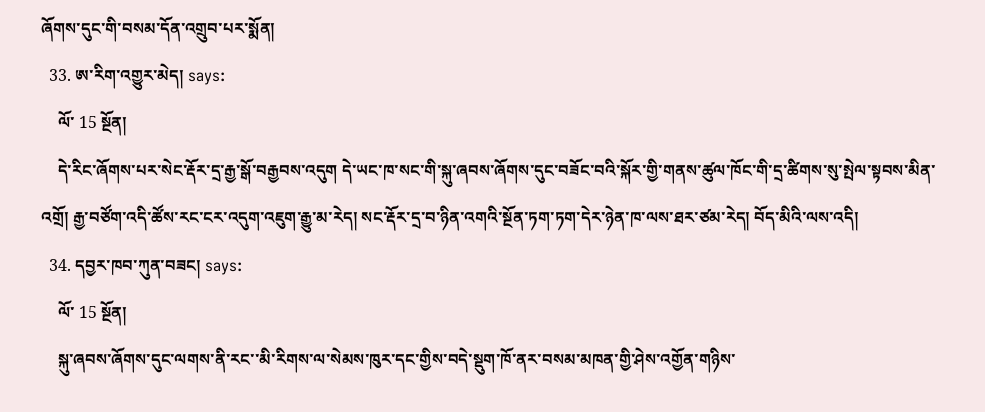ཞོགས་དུང་གི་བསམ་དོན་འགྲུབ་པར་སྨོན།
  33. ཨ་རིག་འགྱུར་མེད། says:
    ལོ་ 15 སྔོན།
    དེ་རིང་ཞོགས་པར་སེང་རྡོར་དྲ་རྒྱ་སྒོ་བརྒྱབས་འདུག དེ་ཡང་ཁ་སང་གི་སྐུ་ཞབས་ཞོགས་དུང་བཟོང་བའི་སྐོར་གྱི་གནས་ཚུལ་ཁོང་གི་དྲ་ཚིགས་སུ་སྤེལ་སྟབས་མིན་འགྲོ། རྒྱ་བཙོག་འདི་ཚོས་རང་ངར་འདུག་འཇུག་རྒྱུ་མ་རེད། སང་རྡོར་དྲ་བ་ཉིན་འགའི་སྔོན་ཏག་ཏག་དེར་ཉེན་ཁ་ལས་ཐར་ཙམ་རེད། བོད་མིའི་ལས་འདི།
  34. དབྱར་ཁབ་ཀུན་བཟང། says:
    ལོ་ 15 སྔོན།
    སྐུ་ཞབས་ཞོགས་དུང་ལགས་ནི་རང་་མི་རིགས་ལ་སེམས་ཁུར་དང་གྱིས་བདེ་སྡུག་ཁོ་ནར་བསམ་མཁན་གྱི་ཤེས་འགྱོན་གཉིས་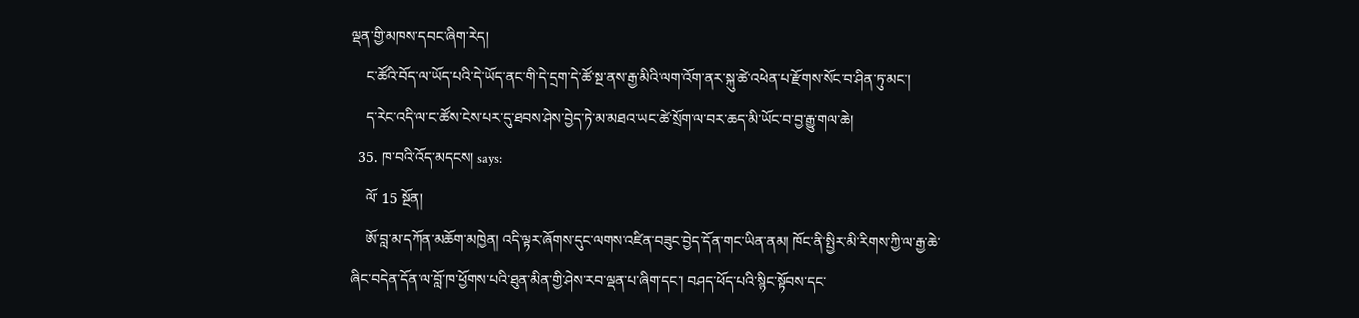ལྡན་གྱི་མཁས་དབང་ཞིག་རེད།
    ང་ཚོའི་བོད་ལ་ཡོད་པའི་དེ་ཡོད་ནང་གི་དེ་དྲག་དེ་ཚོ་སྔ་ནས་རྒྱ་མིའི་ལག་འོག་ནར་སྐུ་ཚེ་འཕེན་པ་རྫོགས་སོང་བ་ཤིན་ཏུ་མང་།
    ད་རེང་འདི་ལ་ང་ཚོས་ངེས་པར་དུ་ཐབས་ཤེས་བྱེད་ཏེ་མ་མཐའ་ཡང་ཚེ་སྲོག་ལ་བར་ཆད་མི་ཡོང་བ་བྱ་རྒྱུ་གལ་ཆེ།
  35. ཁ་བའི་འོད་མདངས། says:
    ལོ་ 15 སྔོན།
    ཨོ་བླ་མ་དཀོན་མཆོག་མཁྱེན། འདི་ལྟར་ཞོགས་དུང་ལགས་འཛིན་བཟུང་བྱེད་དོན་གང་ཡིན་ནམ། ཁོང་ནི་སྤྱིར་མི་རིགས་ཀྱི་ལ་རྒྱ་ཆེ་ཞིང་བདེན་དོན་ལ་བློ་ཁ་ཕྱོགས་པའི་ཐུན་མིན་གྱི་ཤེས་རབ་ལྡན་པ་ཞིག་དང་། བཤད་ཕོད་པའི་སྙིང་སྟོབས་དང་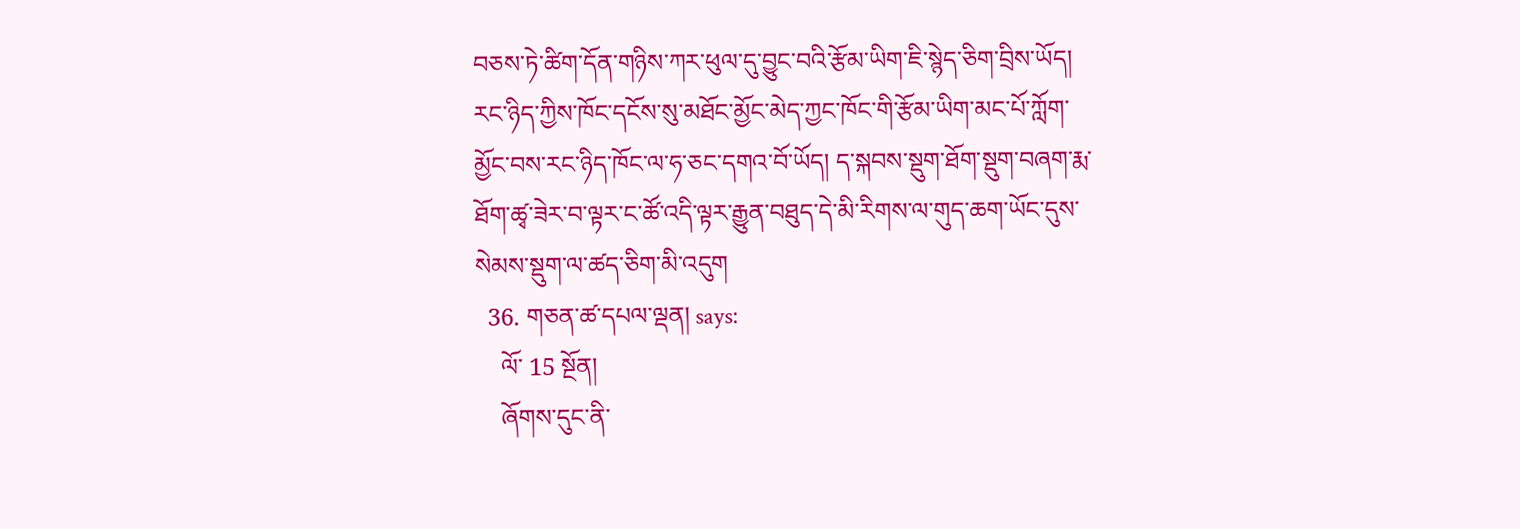བཅས་ཏེ་ཚིག་དོན་གཉིས་ཀར་ཕུལ་དུ་བྱུང་བའི་རྩོམ་ཡིག་ཇི་སྙེད་ཅིག་བྲིས་ཡོད། རང་ཉིད་ཀྱིས་ཁོང་དངོས་སུ་མཐོང་མྱོང་མེད་ཀྱང་ཁོང་གི་རྩོམ་ཡིག་མང་པོ་ཀློག་མྱོང་བས་རང་ཉིད་ཁོང་ལ་ཧ་ཅང་དགའ་བོ་ཡོད། ད་སྐབས་སྡུག་ཐོག་སྡུག་བཞག་རྨ་ཐོག་ཚྭ་ཟེར་བ་ལྟར་ང་ཚོ་འདི་ལྟར་རྒྱུན་བཐུད་དེ་མི་རིགས་ལ་གུད་ཆག་ཡོང་དུས་སེམས་སྡུག་ལ་ཚད་ཅིག་མི་འདུག
  36. གཅན་ཚ་དཔལ་ལྡན། says:
    ལོ་ 15 སྔོན།
    ཞོགས་དུང་ནི་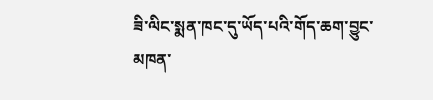ཟི་ལིང་སྨན་ཁང་དུ་ཡོད་པའི་གོད་ཆག་བྱུང་མཁན་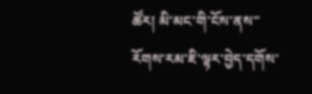ཚོར། མི་མང་གི་ངོས་ནས་་རོགས་རམ་ཇི་ལྟར་བྱེད་དགོས་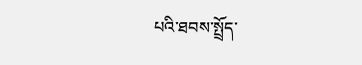པའི་ཐབས་སྤྲོད་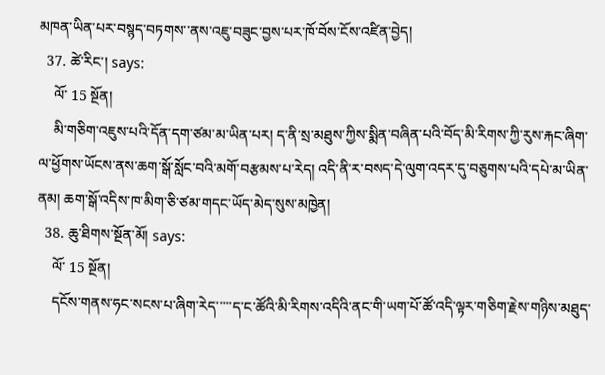མཁན་ཡིན་པར་བསྙད་བཏགས་་ནས་འཇུ་བཟུང་བྱས་པར་ཁོ་བོས་ངོས་འཛིན་བྱེད།
  37. ཚེ་རིང་། says:
    ལོ་ 15 སྔོན།
    མི་གཅིག་འཇུས་པའི་དོན་དག་ཙམ་མ་ཡིན་པར། ད་ནི་སྲ་མཐུས་ཀྱིས་སྨིན་བཞིན་པའི་བོད་མི་རིགས་ཀྱི་རུས་རྐང་ཞིག་ལ་ཕྱོགས་ཡོངས་ནས་ཆག་སྒོ་སློང་བའི་མགོ་བརྩམས་པ་རེད། འདི་ནི་ར་བསད་དེ་ལུག་འདར་དུ་བཅུགས་པའི་དཔེ་མ་ཡིན་ནམ། ཆག་སྒོ་འདིས་ཁ་མིག་ཅི་ཙམ་གདང་ཡོད་མེད་སུས་མཁྱེན།
  38. ཆུ་ཐིགས་སྔོན་མོ། says:
    ལོ་ 15 སྔོན།
    དངོས་གནས་ཧང་སངས་པ་ཞིག་རེད་་་་་ད་ང་ཚོའི་མི་རིགས་འདིའི་ནང་གི་ཡག་པོ་ཚོ་འདི་ལྟར་གཅིག་རྗེས་གཉིས་མཐུད་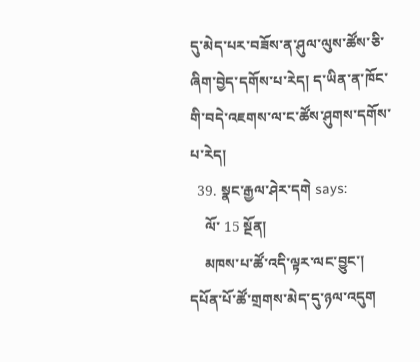དུ་མེད་པར་བཟོས་ན་ཤུལ་ལུས་ཚོས་ཅི་ཞིག་བྱེད་དགོས་པ་རེད། ད་ཡིན་ན་ཁོང་གི་བདེ་འཇགས་ལ་ང་ཚོས་ཤུགས་དགོས་པ་རེད།
  39. སྣང་རྒྱལ་ཤེར་དགེ says:
    ལོ་ 15 སྔོན།
    མཁས་པ་ཚོ་འདི་ལྟར་ལང་བྱུང་། དཔོན་པོ་ཚོ་གྲགས་མེད་དུ་ཉལ་འདུག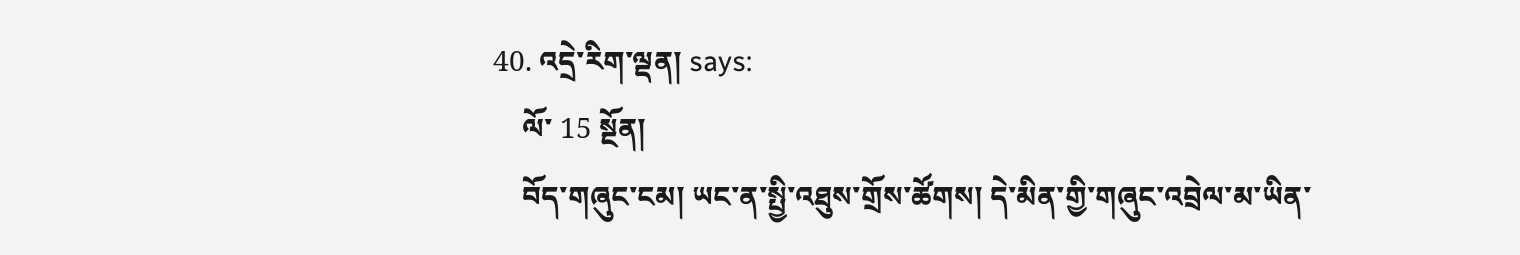40. འདྲེ་རིག་ལྡན། says:
    ལོ་ 15 སྔོན།
    བོད་གཞུང་ངམ། ཡང་ན་སྤྱི་འཐུས་གྲོས་ཚོགས། དེ་མིན་གྱི་གཞུང་འབྲེལ་མ་ཡིན་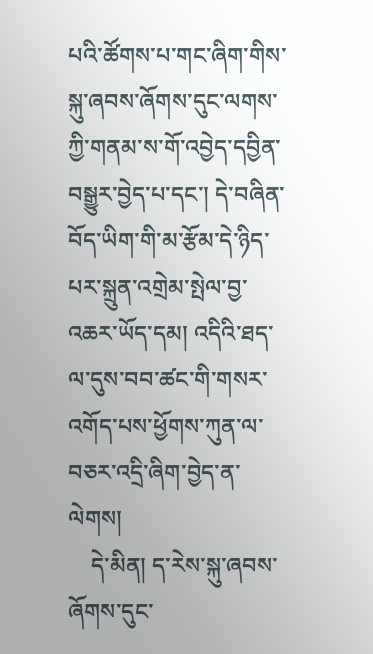པའི་ཚོགས་པ་གང་ཞིག་གིས་སྐུ་ཞབས་ཞོགས་དུང་ལགས་ཀྱི་གནམ་ས་གོ་འབྱེད་དབྱིན་བསྒྱུར་བྱེད་པ་དང་། དེ་བཞིན་བོད་ཡིག་གི་མ་རྩོམ་དེ་ཉིད་པར་སྐྲུན་འགྲེམ་སྤེལ་བྱ་འཆར་ཡོད་དམ། འདིའི་ཐད་ལ་དུས་བབ་ཚང་གི་གསར་འགོད་པས་ཕྱོགས་ཀུན་ལ་བཅར་འདྲི་ཞིག་བྱེད་ན་ལེགས།
    དེ་མིན། ད་རེས་སྐུ་ཞབས་ཞོགས་དུང་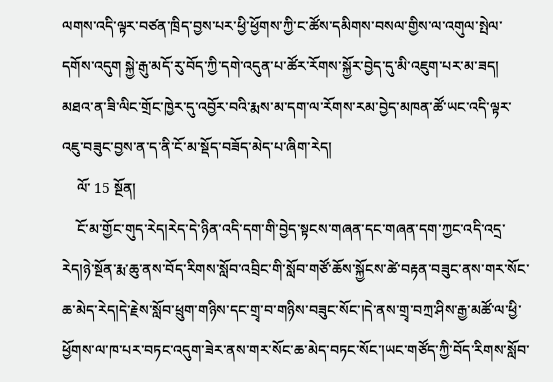ལགས་འདི་ལྟར་བཙན་ཁྲིད་བྱས་པར་ཕྱི་ཕྱོགས་ཀྱི་ང་ཚོས་དམིགས་བསལ་གྱིས་ལ་འགུལ་སྤེལ་དགོས་འདུག སྐྱེ་རྒུ་མདོ་རུ་བོད་ཀྱི་དགེ་འདུན་པ་ཚོར་རོགས་སྐྱོར་བྱེད་དུ་མི་འཇུག་པར་མ་ཟད། མཐའ་ན་ཟི་ལིང་གྲོང་ཁྱེར་དུ་འབྱོར་བའི་རྨས་མ་དག་ལ་རོགས་རམ་བྱེད་མཁན་ཚོ་ཡང་འདི་ལྟར་འཇུ་བཟུང་བྱས་ན་ད་ནི་ངོ་མ་སྡོད་བཟོད་མེད་པ་ཞིག་རེད།
    ལོ་ 15 སྔོན།
    ངོ་མ་གྱོང་གུད་རེད།རེད་དེ་ཉིན་འདི་དག་གི་བྱེད་སྟངས་གཞན་དང་གཞན་དག་ཀྱང་འདི་འདྲ་རེད།ཉེ་སྔོན་རྨ་ཆུ་ནས་བོད་རིགས་སློབ་འབྲིང་གི་སློབ་གཙོ་ཆོས་སྐྱོངས་ཚེ་བརྟན་བཟུང་ནས་གར་སོང་ཆ་མེད་རེད།དེ་རྗེས་སློབ་ཕྲུག་གཉིས་དང་གྲྭ་བ་གཉིས་བཟུང་སོང་།དེ་ནས་གྲྭ་བཀྲ་ཤིས་རྒྱ་མཚོ་ལ་ཕྱི་ཕྱོགས་ལ་ཁ་པར་བཏང་འདུག་ཟེར་ནས་གར་སོང་ཆ་མེད་བཏང་སོང་།ཡང་གཙོད་ཀྱི་བོད་རིགས་སློབ་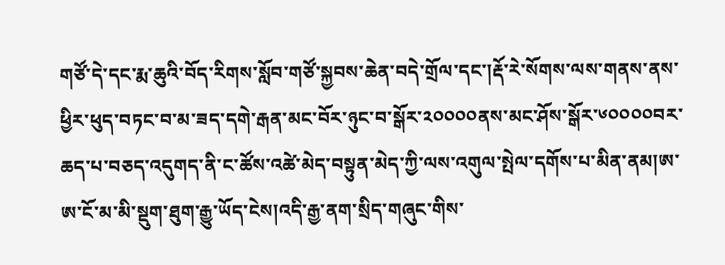གཙོ་དེ་དང་རྨ་ཆུའི་བོད་རིགས་སློབ་གཙོ་སྐྱབས་ཆེན་བདེ་གྲོལ་དང་།རྡོ་རེ་སོགས་ལས་གནས་ནས་ཕྱིར་ཕུད་བཏང་བ་མ་ཟད་དགེ་རྒན་མང་བོར་ཉུང་བ་སྒོར་༢༠༠༠༠ནས་མང་ཤོས་སྒོར་༦༠༠༠༠བར་ཆད་པ་བཅད་འདུགད་ནི་ང་ཚོས་འཚེ་མེད་བསྟུན་མེད་ཀྱི་ལས་འགུལ་སྤེལ་དགོས་པ་མིན་ནམ།ཨ་ཨ་ངོ་མ་མི་སྡུག་ཐུག་རྒྱུ་ཡོད་ངེས།འདི་རྒྱ་ནག་སྲིད་གཞུང་གིས་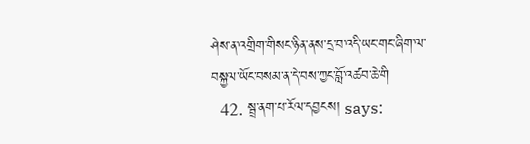ཤེས་ན་འགྲིག་གིསང་ཉིན་ནས་དྲ་བ་འདི་ཡང་གང་ཞིག་ལ་བསྐྱལ་ཡོང་བསམ་ན་དེ་བས་ཀྱང་བློ་འཚབ་ཆེ་གི
  42. སྦྲ་ནག་པ་རོལ་དབྱངས། says: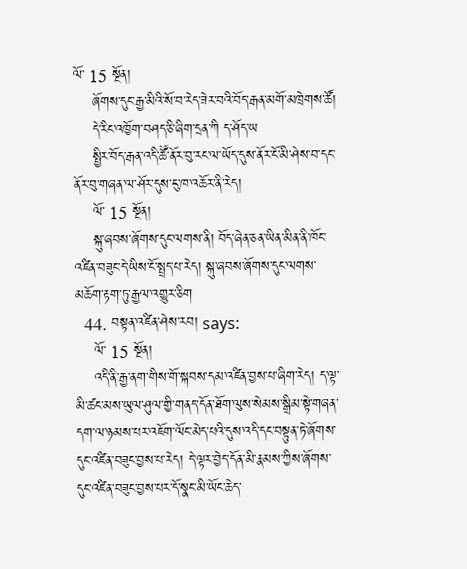ལོ་ 15 སྔོན།
    ཞོགས་དུང་རྒྱ་མིའི་སོ་བ་རེད་ཟེར་བའི་བོད་རྒན་མགོ་མཁྲེགས་ཚོ།
    དེ་རིང་འཁྱོག་བཤད་ཅི་ཞིག་དྲན་ཀི ད་ཤོད་ཡ
    སྤྱིར་བོད་རྒན་འདི་ཚཽ་ནོར་བུ་རང་ལ་ཡོད་དུས་ནོར་ངོ་མི་ཤེས་བ་དང་ནོར་བུ་གཞན་ལ་ཤོར་དུས་ངུ་ཁ་འཆོར་ནི་རེད།
    ལོ་ 15 སྔོན།
    སྐུ་ཞབས་ཞོགས་དུང་ལགས་ནི། བོད་ཞེན་ཅན་ཡིན་མིན་ནི་ཁོང་འཛིན་བཟུང་དེ་ཡིས་ངོ་སྤྲད་པ་རེད། སྐུ་ཞབས་ཞོགས་དུང་ལགས་མཆོག་རྟག་ཏུ་རྒྱལ་འགྱུར་ཅིག
  44. བསྟན་འཛིན་ཤེས་རབ། says:
    ལོ་ 15 སྔོན།
    འདི་ནི་རྒྱ་ནག་གིས་གོ་སྐབས་དམ་འཛིན་བྱས་པ་ཞིག་རེད། ད་ལྟ་མི་ཚང་མས་ཡུལ་ཤུལ་གྱི་གནད་དོན་ཐོག་ལུས་སེམས་སྒྲིམ་སྟེ་གཞན་དག་ལ་ཉམས་པར་འཇོག་ལོང་མེད་པའི་དུས་འདི་དང་བསྟུན་ཏེ་ཞོགས་དུང་འཛིན་བཟུང་བྱས་པ་རེད། དེ་ལྟར་བྱེད་དོན་མི་རྣམས་ཀྱིས་ཞོགས་དུང་འཛིན་བཟུང་བྱས་པར་དོ་སྣང་མི་ཡོང་ཆེད་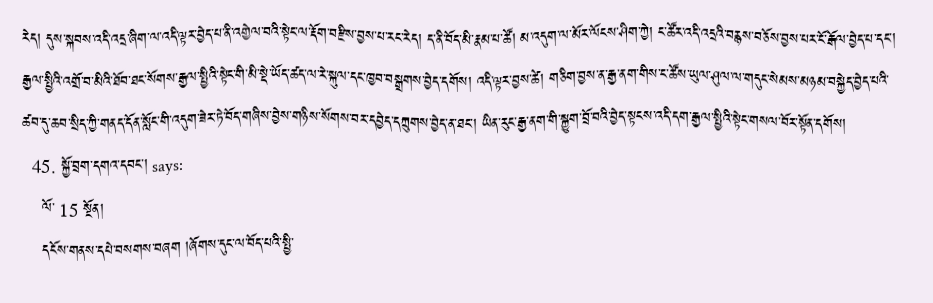རེད། དུས་སྐབས་འདི་འདྲ་ཞིག་ལ་འདི་ལྟར་བྱེད་པ་ནི་འགྱེལ་བའི་སྟེང་ལ་རྡོག་བརྫིས་བྱས་པ་རང་རེད། ད་ནི་བོད་མི་རྣམ་པ་ཚོ། མ་འདུག་ལ་མོར་ལོངས་ཤིག་ཀྱེ། ང་ཚོར་འདི་འདྲའི་བརྙས་བཅོས་བྱས་པར་ངོ་རྒོལ་བྱེད་པ་དང་། རྒྱལ་སྤྱིའི་འགྲོ་བ་མིའི་ཐོབ་ཐང་སོགས་རྒྱལ་སྤྱིའི་སྟེང་གི་མི་སྡེ་ཡོད་ཚད་ལ་རེ་སྐུལ་དང་ཁྱབ་བསྒྲགས་བྱེད་དགོས། འདི་ལྟར་བྱས་ཚེ། གཅིག་བྱས་ན་རྒྱ་ནག་གིས་ང་ཚོས་ཡུལ་ཤུལ་ལ་གདུང་སེམས་མཉམ་བསྐྱེད་བྱེད་པའི་ཚབ་དུ་ཆབ་སྲིད་ཀྱི་གནད་དོན་སློང་གི་འདུག་ཟེར་ཏེ་བོད་གཞིས་བྱེས་གཉིས་སོགས་བར་དབྱེད་དཀྲུགས་བྱེད་ན་ཐང་། ཡིན་རུང་རྒྱ་ནག་གི་སྐྱུག་བྲོ་བའི་བྱེད་སྟངས་འདི་དག་རྒྱལ་སྤྱིའི་སྟེང་གསལ་བོར་སྟོན་དགོས།
  45. སྐྱོ་བྲག་དགའ་དབང་། says:
    ལོ་ 15 སྔོན།
    དངོས་གནས་དཔེ་བསགས་བཞག །ཞོགས་དུང་ལ་བོད་པའི་སྤྱི་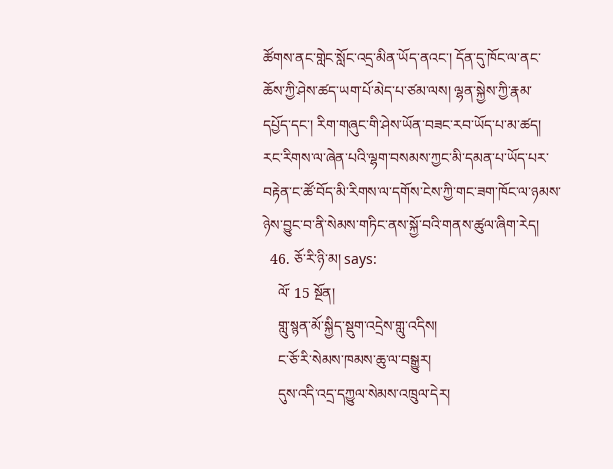ཚོགས་ནང་གླེང་སློང་འདྲ་མིན་ཡོད་ནའང་། དོན་དུ་ཁོང་ལ་ནང་ཆོས་ཀྱི་ཤེས་ཚད་ཡག་པོ་མེད་པ་ཙམ་ལས། ལྷན་སྐྱེས་ཀྱི་རྣམ་དཔྱོད་དང་། རིག་གཞུང་གི་ཤེས་ཡོན་བཟང་རབ་ཡོད་པ་མ་ཚད། རང་རིགས་ལ་ཞེན་པའི་ལྷག་བསམས་ཀྱང་མི་དམན་པ་ཡོད་པར་བརྟེན་ང་ཚོ་བོད་མི་རིགས་ལ་དགོས་ངེས་ཀྱི་གང་ཟག་ཁོང་ལ་ཉམས་ཉེས་བྱུང་བ་ནི་སེམས་གཏིང་ནས་སྐྱོ་བའི་གནས་ཚུལ་ཞིག་རེད།
  46. ཅོ་རི་ཉི་མ། says:
    ལོ་ 15 སྔོན།
    གླུ་སྙན་མོ་སྐྱིད་སྡུག་འདྲེས་གླུ་འདིས།
    ང་ཅོ་རི་སེམས་ཁམས་ཆུ་ལ་བསྒྱུར།
    དུས་འདི་འདྲ་དཀྱུལ་སེམས་འཁྲུལ་དེར།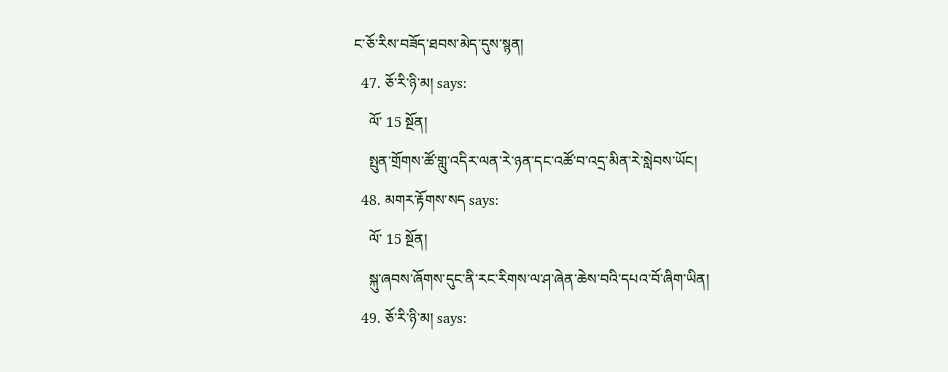ང་ཅོ་རིས་བཟོད་ཐབས་མེད་དུས་སྙན།
  47. ཅོ་རི་ཉི་མ། says:
    ལོ་ 15 སྔོན།
    སྤུན་གྲོགས་ཚོ་གླུ་འདིར་ལན་རེ་ཉན་དང་འཚོ་བ་འདྲ་མིན་རེ་སླེབས་ཡོང།
  48. མགར་རྟོགས་སད says:
    ལོ་ 15 སྔོན།
    སྐུ་ཞབས་ཞོགས་དུང་ནི་རང་རིགས་ལ་ཤ་ཞེན་ཆེས་བའི་དཔའ་བོ་ཞིག་ཡིན།
  49. ཅོ་རི་ཉི་མ། says: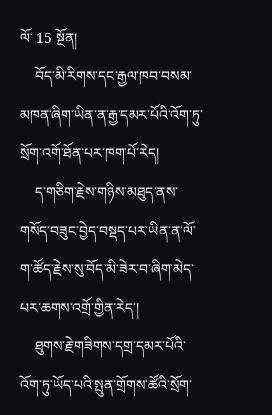ལོ་ 15 སྔོན།
    བོད་མི་རིགས་དང་རྒྱལ་ཁབ་བསམ་མཁན་ཞིག་ཡིན་ན་རྒྱ་དམར་པོའི་འོག་ཏུ་སྲོག་འགོ་ཐོན་པར་ཁག་པོ་རེད།
    ད་གཅིག་རྗེས་གཉིས་མཐུད་ནས་གསོད་བཟུང་བྱེད་བསྡད་པར་ཡིན་ན་ལོ་ག་ཚོད་རྗེས་སུ་བོད་མི་ཟེར་བ་ཞིག་མེད་པར་ཆགས་འགྲོ་གྱིན་རེད་།
    ཐུགས་རྗེ་གཟིགས་དགྲ་དམར་པོའི་འོག་ཏུ་ཡོད་པའི་སྤུན་གྲོགས་ཚོའི་སྲོག་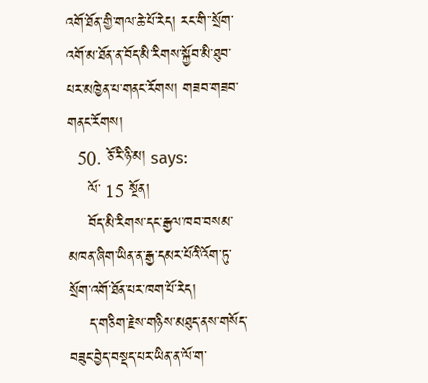འགོ་ཐོན་གྱི་གལ་ཆེ་པོ་རེད། རང་གི་་སྲོག་འགོ་མ་ཐོན་ན་བོད་མི་རིགས་སྐྱོབ་མི་ཐུབ་པར་མཁྱེན་པ་གནང་རོགས། གཟབ་གཟབ་གནང་རོགས།
  50. ཅོ་རི་ཉི་མ། says:
    ལོ་ 15 སྔོན།
    བོད་མི་རིགས་དང་རྒྱལ་ཁབ་བསམ་མཁན་ཞིག་ཡིན་ན་རྒྱ་དམར་པོའི་འོག་ཏུ་སྲོག་འགོ་ཐོན་པར་ཁག་པོ་རེད།
    ད་གཅིག་རྗེས་གཉིས་མཐུད་ནས་གསོད་བཟུང་བྱེད་བསྡད་པར་ཡིན་ན་ལོ་ག་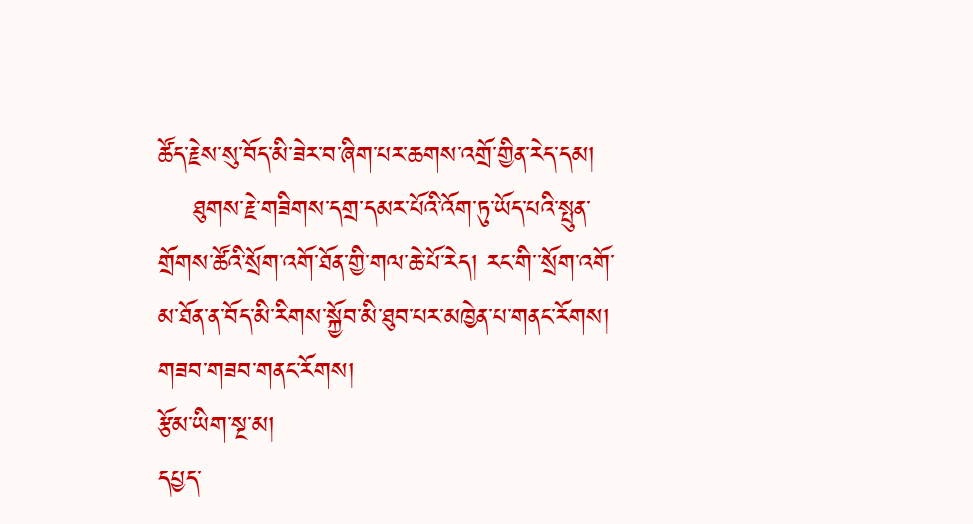ཚོད་རྗེས་སུ་བོད་མི་ཟེར་བ་ཞིག་པར་ཆགས་འགྲོ་གྱིན་རེད་དམ།
    ཐུགས་རྗེ་གཟིགས་དགྲ་དམར་པོའི་འོག་ཏུ་ཡོད་པའི་སྤུན་གྲོགས་ཚོའི་སྲོག་འགོ་ཐོན་གྱི་གལ་ཆེ་པོ་རེད། རང་གི་་སྲོག་འགོ་མ་ཐོན་ན་བོད་མི་རིགས་སྐྱོབ་མི་ཐུབ་པར་མཁྱེན་པ་གནང་རོགས། གཟབ་གཟབ་གནང་རོགས།
རྩོམ་ཡིག་སྔ་མ།
དཔྱད་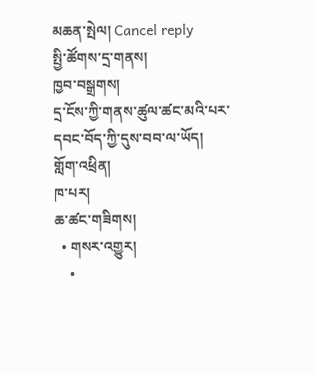མཆན་སྤེལ། Cancel reply
སྤྱི་ཚོགས་དྲ་གནས།
ཁྱབ་བསྒྲགས།
དྲ་ངོས་ཀྱི་གནས་ཚུལ་ཚང་མའི་པར་དབང་བོད་ཀྱི་དུས་བབ་ལ་ཡོད།
གློག་འཕྲིན།
ཁ་པར།
ཆ་ཚང་གཟིགས།
  • གསར་འགྱུར།
    •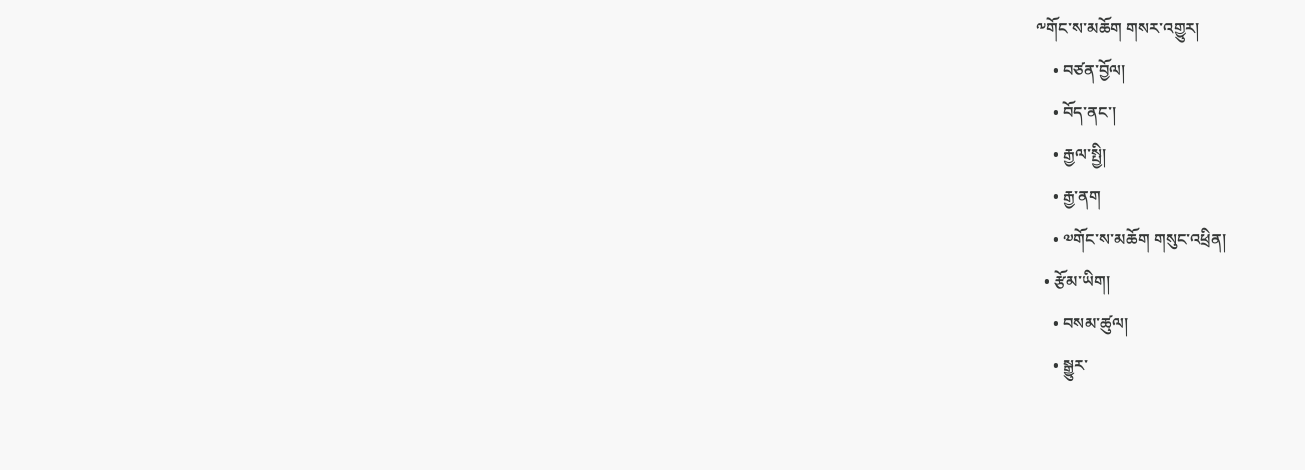༸གོང་ས་མཆོག གསར་འགྱུར།
    • བཙན་བྱོལ།
    • བོད་ནང་།
    • རྒྱལ་སྤྱི།
    • རྒྱ་ནག
    • ༧གོང་ས་མཆོག གསུང་འཕྲིན།
  • རྩོམ་ཡིག།
    • བསམ་ཚུལ།
    • སྒྱུར་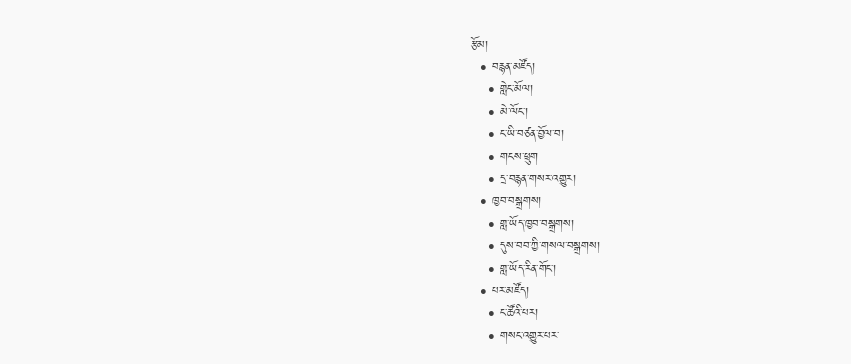རྩོམ།
  • བརྙན་མཛོད།
    • གླེང་མོལ།
    • མེ་ལོང་།
    • ང་ཡི་བཙན་བྱོལ་བ།
    • གངས་ཕྲུག
    • དྲ་བརྙན་གསར་འགྱུར།
  • ཁྱབ་བསྒྲགས།
    • གླ་ཡོད་ཁྱབ་བསྒྲགས།
    • དུས་བབ་ཀྱི་གསལ་བསྒྲགས།
    • གླ་ཡོད་རིན་གོང་།
  • པར་མཛོད།
    • ང་ཚོའི་པར།
    • གསང་འགྱུར་པར་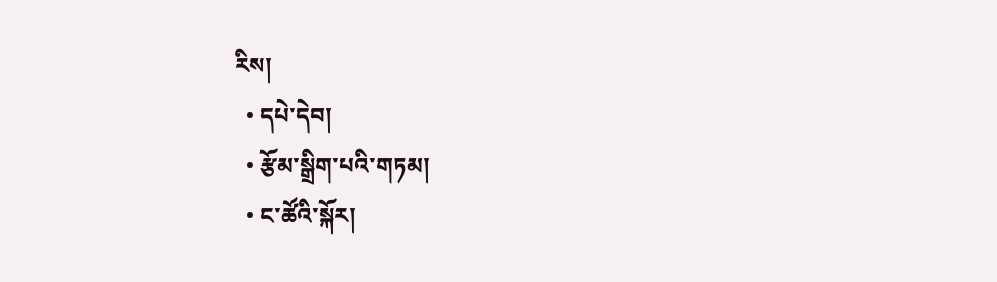རིས།
  • དཔེ་དེབ།
  • རྩོམ་སྒྲིག་པའི་གཏམ།
  • ང་ཚོའི་སྐོར།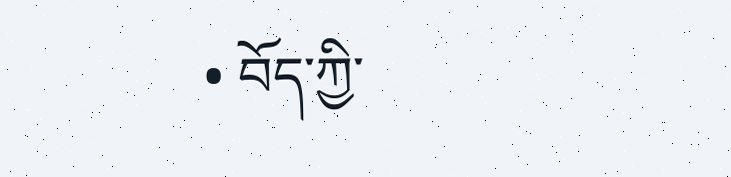• བོད་ཀྱི་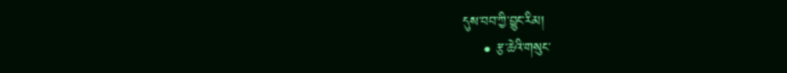དུས་བབ་ཀྱི་བྱུང་རིམ།
    • རྩ་ཆེའི་གསུང་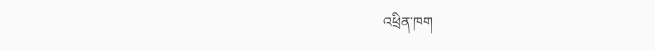འཕྲིན་ཁག